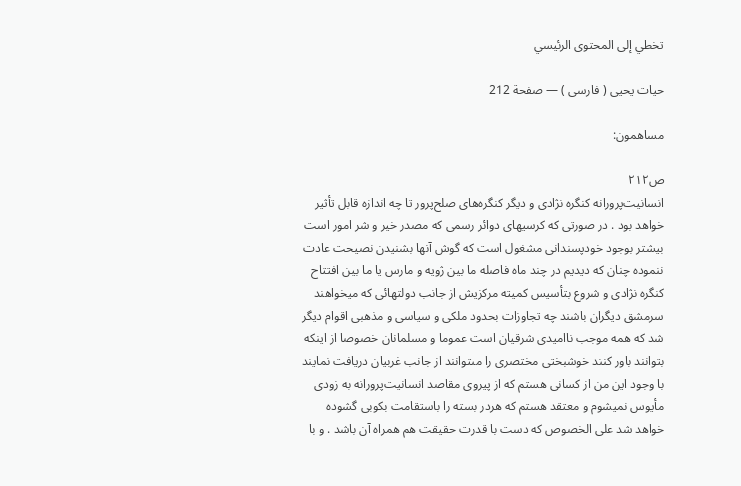تخطي إلى المحتوى الرئيسي

حيات يحيى ( فارسى ) — صفحة 212

مساهمون:

ص٢١٢
انسانيت‌پرورانه كنگره نژادى و ديگر كنگره‌هاى صلح‌پرور تا چه اندازه قابل تأثير خواهد بود . در صورتى كه كرسيهاى دوائر رسمى كه مصدر خير و شر امور است بيشتر بوجود خودپسندانى مشغول است كه گوش آنها بشنيدن نصيحت عادت ننموده چنان كه ديديم در چند ماه فاصله ما بين ژويه و مارس يا ما بين افتتاح كنگره نژادى و شروع بتأسيس كميته مركزيش از جانب دولتهائى كه ميخواهند سرمشق ديگران باشند چه تجاوزات بحدود ملكى و سياسى و مذهبى اقوام ديگر شد كه همه موجب نااميدى شرقيان است عموما و مسلمانان خصوصا از اينكه بتوانند باور كنند خوشبختى مختصرى را مىتوانند از جانب غربيان دريافت نمايند با وجود اين من از كسانى هستم كه از پيروى مقاصد انسانيت‌پرورانه به زودى مأيوس نميشوم و معتقد هستم كه هردر بسته را باستقامت بكوبى گشوده خواهد شد على الخصوص كه دست با قدرت حقيقت هم همراه آن باشد . و با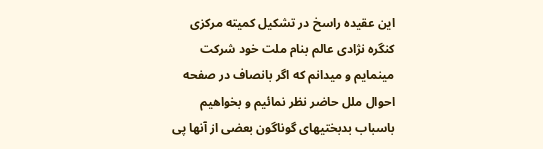اين عقيده راسخ در تشكيل كميته مركزى كنگره نژادى عالم بنام ملت خود شركت مينمايم و ميدانم كه اگر بانصاف در صفحه احوال ملل حاضر نظر نمائيم و بخواهيم باسباب بدبختيهاى گوناگون بعضى از آنها پى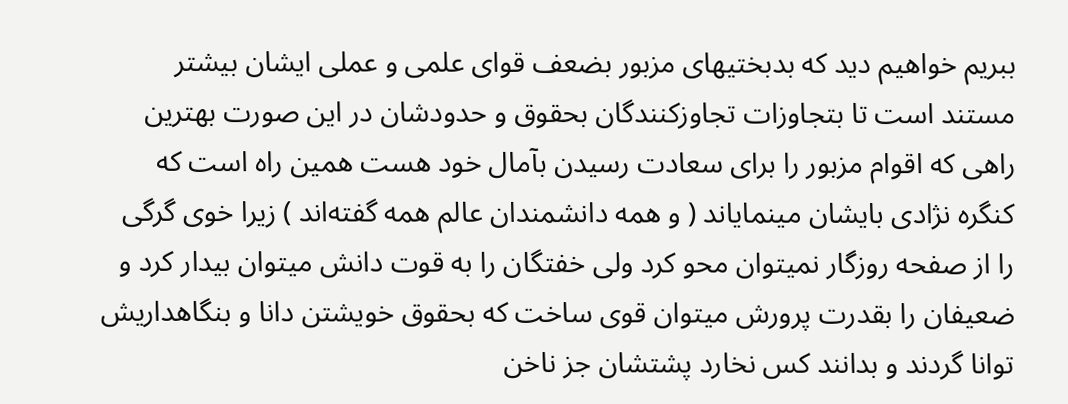ببريم خواهيم ديد كه بدبختيهاى مزبور بضعف قواى علمى و عملى ايشان بيشتر مستند است تا بتجاوزات تجاوزكنندگان بحقوق و حدودشان در اين صورت بهترين راهى كه اقوام مزبور را براى سعادت رسيدن بآمال خود هست همين راه است كه كنگره نژادى بايشان مينماياند ( و همه دانشمندان عالم همه گفته‌اند ) زيرا خوى گرگى را از صفحه روزگار نميتوان محو كرد ولى خفتگان را به قوت دانش ميتوان بيدار كرد و ضعيفان را بقدرت پرورش ميتوان قوى ساخت كه بحقوق خويشتن دانا و بنگاهداريش توانا گردند و بدانند كس نخارد پشتشان جز ناخن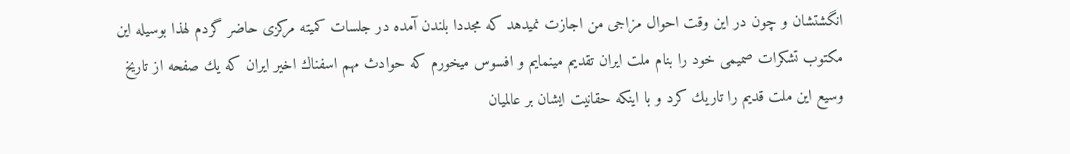انگشتشان و چون در اين وقت احوال مزاجى من اجازت نميدهد كه مجددا بلندن آمده در جلسات كميته مركزى حاضر گردم لهذا بوسيله اين مكتوب تشكرات صميمى خود را بنام ملت ايران تقديم مينمايم و افسوس ميخورم كه حوادث مهم اسفناك اخير ايران كه يك صفحه از تاريخ وسيع اين ملت قديم را تاريك كرد و با اينكه حقانيت ايشان بر عالميان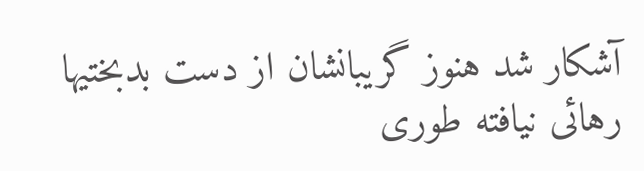آشكار شد هنوز گريبانشان از دست بدبختيها رهائى نيافته طورى